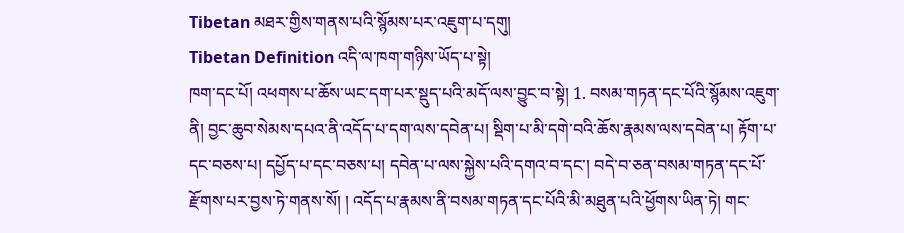Tibetan མཐར་གྱིས་གནས་པའི་སྙོམས་པར་འཇུག་པ་དགུ།
Tibetan Definition འདི་ལ་ཁག་གཉིས་ཡོད་པ་སྟེ།
ཁག་དང་པོ། འཕགས་པ་ཆོས་ཡང་དག་པར་སྡུད་པའི་མདོ་ལས་བྱུང་བ་སྟེ། 1. བསམ་གཏན་དང་པོའི་སྙོམས་འཇུག་ནི། བྱང་ཆུབ་སེམས་དཔའ་ནི་འདོད་པ་དག་ལས་དབེན་པ། སྡིག་པ་མི་དགེ་བའི་ཆོས་རྣམས་ལས་དབེན་པ། རྟོག་པ་དང་བཅས་པ། དཔྱོད་པ་དང་བཅས་པ། དབེན་པ་ལས་སྐྱེས་པའི་དགའ་བ་དང་། བདེ་བ་ཅན་བསམ་གཏན་དང་པོ་རྫོགས་པར་བྱས་ཏེ་གནས་སོ། ། འདོད་པ་རྣམས་ནི་བསམ་གཏན་དང་པོའི་མི་མཐུན་པའི་ཕྱོགས་ཡིན་ཏེ། གང་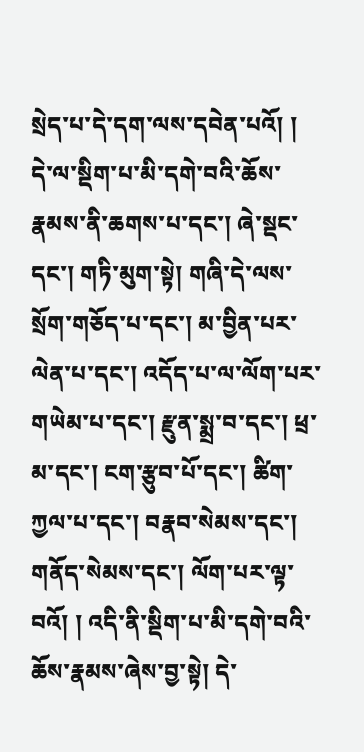སྲེད་པ་དེ་དག་ལས་དབེན་པའོ། ། དེ་ལ་སྡིག་པ་མི་དགེ་བའི་ཆོས་རྣམས་ནི་ཆགས་པ་དང་། ཞེ་སྡང་དང་། གཏི་མུག་སྟེ། གཞི་དེ་ལས་སྲོག་གཅོད་པ་དང་། མ་བྱིན་པར་ལེན་པ་དང་། འདོད་པ་ལ་ལོག་པར་གཡེམ་པ་དང་། རྫུན་སྨྲ་བ་དང་། ཕྲ་མ་དང་། ངག་རྩུབ་པོ་དང་། ཚིག་ཀྱལ་པ་དང་། བརྣབ་སེམས་དང་། གནོད་སེམས་དང་། ལོག་པར་ལྟ་བའོ། ། འདི་ནི་སྡིག་པ་མི་དགེ་བའི་ཆོས་རྣམས་ཞེས་བྱ་སྟེ། དེ་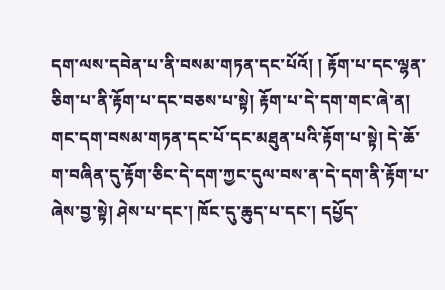དག་ལས་དབེན་པ་ནི་བསམ་གཏན་དང་པོའོ། ། རྟོག་པ་དང་ལྷན་ཅིག་པ་ནི་རྟོག་པ་དང་བཅས་པ་སྟེ། རྟོག་པ་དེ་དག་གང་ཞེ་ན། གང་དག་བསམ་གཏན་དང་པོ་དང་མཐུན་པའི་རྟོག་པ་སྟེ། དེ་ཆོ་ག་བཞིན་དུ་རྟོག་ཅིང་དེ་དག་ཀྱང་དུལ་བས་ན་དེ་དག་ནི་རྟོག་པ་ཞེས་བྱ་སྟེ། ཤེས་པ་དང་། ཁོང་དུ་ཆུད་པ་དང་། དཔྱོད་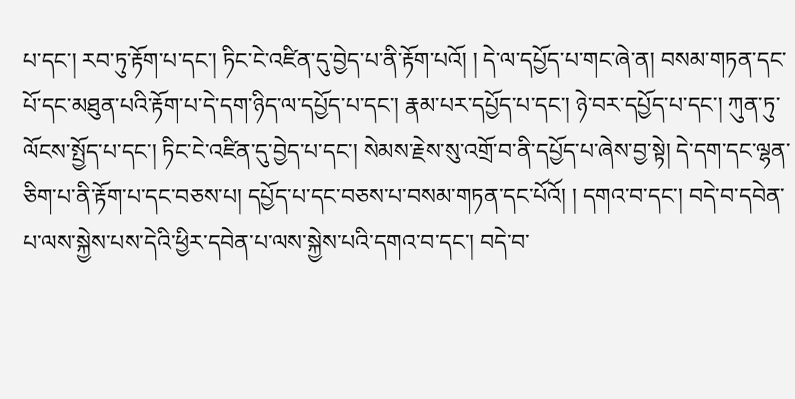པ་དང་། རབ་ཏུ་རྟོག་པ་དང་། ཏིང་ངེ་འཛིན་དུ་བྱེད་པ་ནི་རྟོག་པའོ། ། དེ་ལ་དཔྱོད་པ་གང་ཞེ་ན། བསམ་གཏན་དང་པོ་དང་མཐུན་པའི་རྟོག་པ་དེ་དག་ཉིད་ལ་དཔྱོད་པ་དང་། རྣམ་པར་དཔྱོད་པ་དང་། ཉེ་བར་དཔྱོད་པ་དང་། ཀུན་ཏུ་ལོངས་སྤྱོད་པ་དང་། ཏིང་ངེ་འཛིན་དུ་བྱེད་པ་དང་། སེམས་རྗེས་སུ་འགྲོ་བ་ནི་དཔྱོད་པ་ཞེས་བྱ་སྟེ། དེ་དག་དང་ལྷན་ཅིག་པ་ནི་རྟོག་པ་དང་བཅས་པ། དཔྱོད་པ་དང་བཅས་པ་བསམ་གཏན་དང་པོའོ། ། དགའ་བ་དང་། བདེ་བ་དབེན་པ་ལས་སྐྱེས་པས་དེའི་ཕྱིར་དབེན་པ་ལས་སྐྱེས་པའི་དགའ་བ་དང་། བདེ་བ་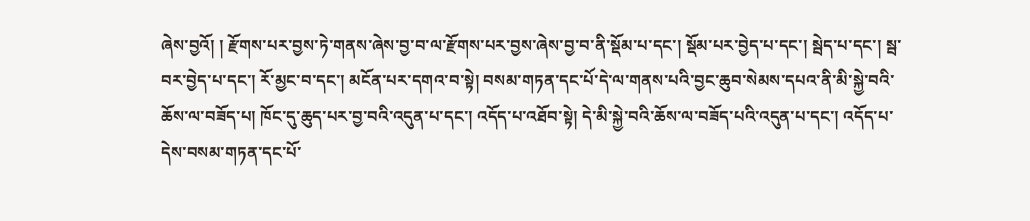ཞེས་བྱའོ། ། རྫོགས་པར་བྱས་ཏེ་གནས་ཞེས་བྱ་བ་ལ་རྫོགས་པར་བྱས་ཞེས་བྱ་བ་ནི་སྡོམ་པ་དང་། སྡོམ་པར་བྱེད་པ་དང་། སྦེད་པ་དང་། སྦ་བར་བྱེད་པ་དང་། རོ་མྱང་བ་དང་། མངོན་པར་དགའ་བ་སྟེ། བསམ་གཏན་དང་པོ་དེ་ལ་གནས་པའི་བྱང་ཆུབ་སེམས་དཔའ་ནི་མི་སྐྱེ་བའི་ཆོས་ལ་བཟོད་པ། ཁོང་དུ་ཆུད་པར་བྱ་བའི་འདུན་པ་དང་། འདོད་པ་འཐོབ་སྟེ། དེ་མི་སྐྱེ་བའི་ཆོས་ལ་བཟོད་པའི་འདུན་པ་དང་། འདོད་པ་དེས་བསམ་གཏན་དང་པོ་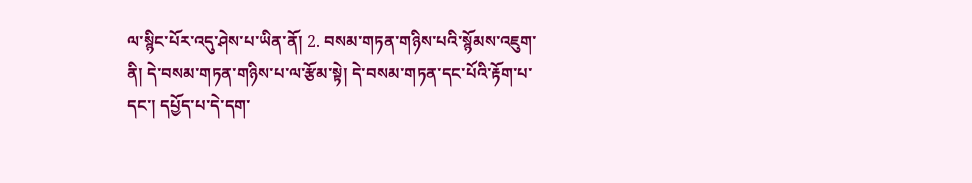ལ་སྙིང་པོར་འདུ་ཤེས་པ་ཡིན་ནོ། 2. བསམ་གཏན་གཉིས་པའི་སྙོམས་འཇུག་ནི། དེ་བསམ་གཏན་གཉིས་པ་ལ་རྩོམ་སྟེ། དེ་བསམ་གཏན་དང་པོའི་རྟོག་པ་དང་། དཔྱོད་པ་དེ་དག་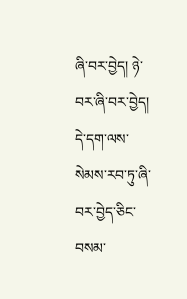ཞི་བར་བྱེད། ཉེ་བར་ཞི་བར་བྱེད། དེ་དག་ལས་སེམས་རབ་ཏུ་ཞི་བར་བྱེད་ཅིང་བསམ་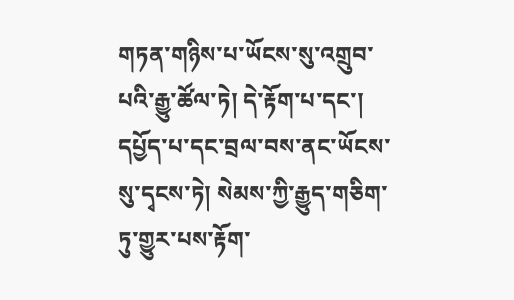གཏན་གཉིས་པ་ཡོངས་སུ་འགྲུབ་པའི་རྒྱུ་ཚོལ་ཏེ། དེ་རྟོག་པ་དང་། དཔྱོད་པ་དང་བྲལ་བས་ནང་ཡོངས་སུ་དྭངས་ཏེ། སེམས་ཀྱི་རྒྱུད་གཅིག་ཏུ་གྱུར་པས་རྟོག་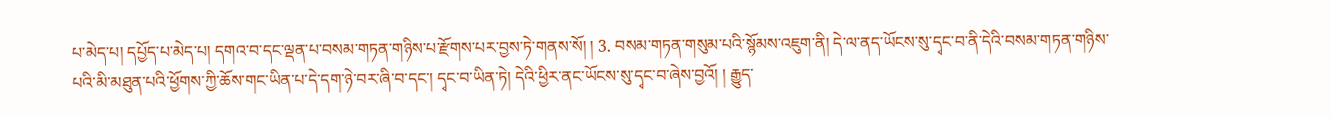པ་མེད་པ། དཔྱོད་པ་མེད་པ། དགའ་བ་དང་ལྡན་པ་བསམ་གཏན་གཉིས་པ་རྫོགས་པར་བྱས་ཏེ་གནས་སོ། ། 3. བསམ་གཏན་གསུམ་པའི་སྙོམས་འཇུག་ནི། དེ་ལ་ནད་ཡོངས་སུ་དྭང་བ་ནི་དེའི་བསམ་གཏན་གཉིས་པའི་མི་མཐུན་པའི་ཕྱོགས་ཀྱི་ཆོས་གང་ཡིན་པ་དེ་དག་ཉེ་བར་ཞི་བ་དང་། དྭང་བ་ཡིན་ཏེ། དེའི་ཕྱིར་ནང་ཡོངས་སུ་དྭང་བ་ཞེས་བྱའོ། ། རྒྱུད་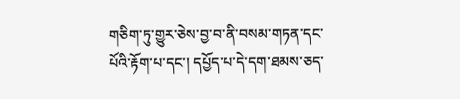གཅིག་ཏུ་གྱུར་ཅེས་བྱ་བ་ནི་བསམ་གཏན་དང་པོའི་རྟོག་པ་དང་། དཔྱོད་པ་དེ་དག་ཐམས་ཅད་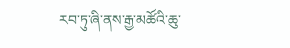རབ་ཏུ་ཞི་ནས་རྒྱ་མཚོའི་ཆུ་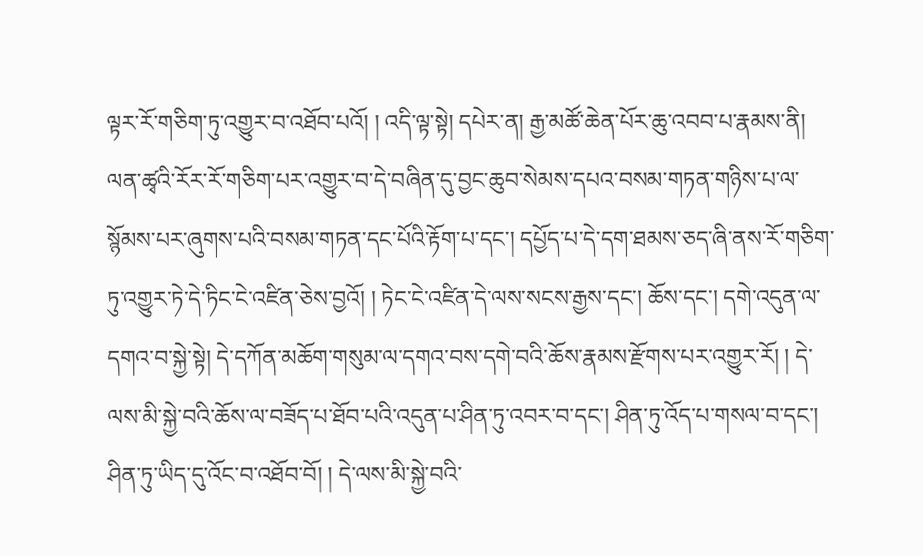ལྟར་རོ་གཅིག་ཏུ་འགྱུར་བ་འཐོབ་པའོ། ། འདི་ལྟ་སྟེ། དཔེར་ན། རྒྱ་མཚོ་ཆེན་པོར་ཆུ་འབབ་པ་རྣམས་ནི། ལན་ཚྭའི་རོར་རོ་གཅིག་པར་འགྱུར་བ་དེ་བཞིན་དུ་བྱང་ཆུབ་སེམས་དཔའ་བསམ་གཏན་གཉིས་པ་ལ་སྙོམས་པར་ཞུགས་པའི་བསམ་གཏན་དང་པོའི་རྟོག་པ་དང་། དཔྱོད་པ་དེ་དག་ཐམས་ཅད་ཞི་ནས་རོ་གཅིག་ཏུ་འགྱུར་ཏེ་དེ་ཏིང་ངེ་འཛིན་ཅེས་བྱའོ། ། ཏེང་ངེ་འཛིན་དེ་ལས་སངས་རྒྱས་དང་། ཆོས་དང་། དགེ་འདུན་ལ་དགའ་བ་སྐྱེ་སྟེ། དེ་དཀོན་མཆོག་གསུམ་ལ་དགའ་བས་དགེ་བའི་ཆོས་རྣམས་རྫོགས་པར་འགྱུར་རོ། ། དེ་ལས་མི་སྐྱེ་བའི་ཆོས་ལ་བཟོད་པ་ཐོབ་པའི་འདུན་པ་ཤིན་ཏུ་འབར་བ་དང་། ཤིན་ཏུ་འོད་པ་གསལ་བ་དང་། ཤིན་ཏུ་ཡིད་དུ་འོང་བ་འཐོབ་བོ། ། དེ་ལས་མི་སྐྱེ་བའི་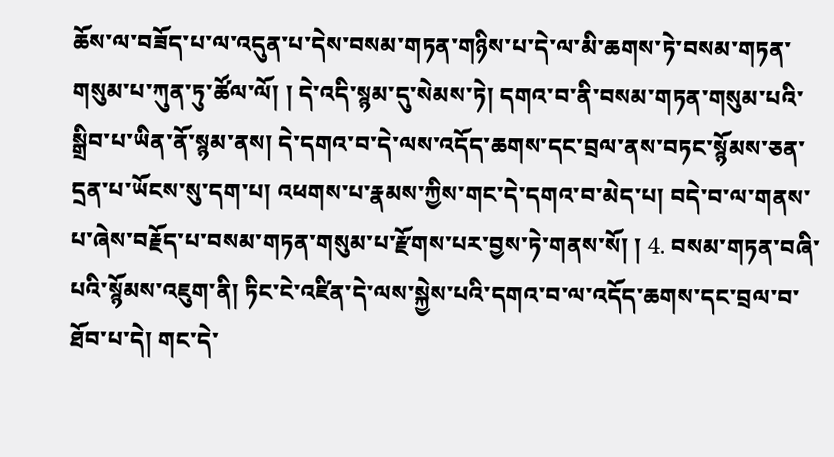ཆོས་ལ་བཟོད་པ་ལ་འདུན་པ་དེས་བསམ་གཏན་གཉིས་པ་དེ་ལ་མི་ཆགས་ཏེ་བསམ་གཏན་གསུམ་པ་ཀུན་ཏུ་ཚོལ་ལོ། ། དེ་འདི་སྙམ་དུ་སེམས་ཏེ། དགའ་བ་ནི་བསམ་གཏན་གསུམ་པའི་སྒྲིབ་པ་ཡིན་ནོ་སྙམ་ནས། དེ་དགའ་བ་དེ་ལས་འདོད་ཆགས་དང་བྲལ་ནས་བཏང་སྙོམས་ཅན་དྲན་པ་ཡོངས་སུ་དག་པ། འཕགས་པ་རྣམས་ཀྱིས་གང་དེ་དགའ་བ་མེད་པ། བདེ་བ་ལ་གནས་པ་ཞེས་བརྗོད་པ་བསམ་གཏན་གསུམ་པ་རྫོགས་པར་བྱས་ཏེ་གནས་སོ། ། 4. བསམ་གཏན་བཞི་པའི་སྙོམས་འཇུག་ནི། ཏིང་ངེ་འཛིན་དེ་ལས་སྐྱེས་པའི་དགའ་བ་ལ་འདོད་ཆགས་དང་བྲལ་བ་ཐོབ་པ་དེ། གང་དེ་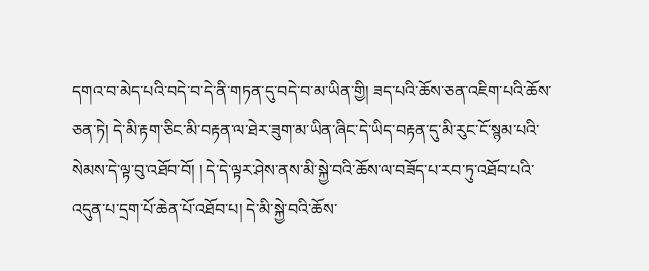དགའ་བ་མེད་པའི་བདེ་བ་དེ་ནི་གཏན་དུ་བདེ་བ་མ་ཡིན་གྱི། ཟད་པའི་ཆོས་ཅན་འཇིག་པའི་ཆོས་ཅན་ཏེ། དེ་མི་རྟག་ཅིང་མི་བརྟན་ལ་ཐེར་ཟུག་མ་ཡིན་ཞིང་དེ་ཡིད་བརྟན་དུ་མི་རུང་ངོ་སྙམ་པའི་སེམས་དེ་ལྟ་བུ་འཐོབ་བོ། ། དེ་དེ་ལྟར་ཤེས་ནས་མི་སྐྱེ་བའི་ཆོས་ལ་བཟོད་པ་རབ་ཏུ་འཐོབ་པའི་འདུན་པ་དྲག་པོ་ཆེན་པོ་འཐོབ་པ། དེ་མི་སྐྱེ་བའི་ཆོས་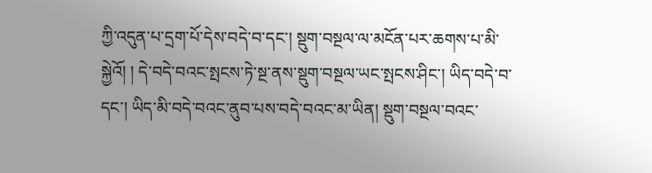ཀྱི་འདུན་པ་དྲག་པོ་དེས་བདེ་བ་དང་། སྡུག་བསྔལ་ལ་མངོན་པར་ཆགས་པ་མི་སྐྱེའོ། ། དེ་བདེ་བའང་སྤངས་ཏེ་སྔ་ནས་སྡུག་བསྔལ་ཡང་སྤངས་ཤིང་། ཡིད་བདེ་བ་དང་། ཡིད་མི་བདེ་བའང་ནུབ་པས་བདེ་བའང་མ་ཡིན། སྡུག་བསྔལ་བའང་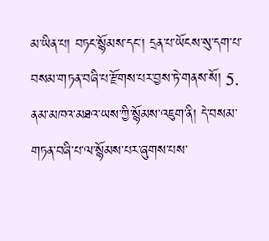མ་ཡིན་པ། བཏང་སྙོམས་དང་། དྲན་པ་ཡོངས་སུ་དག་པ་བསམ་གཏན་བཞི་པ་རྫོགས་པར་བྱས་ཏེ་གནས་སོ། 5. ནམ་མཁའ་མཐའ་ཡས་ཀྱི་སྙོམས་འཇུག་ནི། དེ་བསམ་གཏན་བཞི་པ་ལ་སྙོམས་པར་ཞུགས་པས་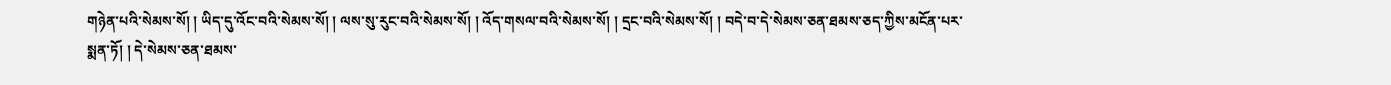གཉེན་པའི་སེམས་སོ། ། ཡིད་དུ་འོང་བའི་སེམས་སོ། ། ལས་སུ་རུང་བའི་སེམས་སོ། ། འོད་གསལ་བའི་སེམས་སོ། ། དྲང་བའི་སེམས་སོ། ། བདེ་བ་དེ་སེམས་ཅན་ཐམས་ཅད་ཀྱིས་མངོན་པར་སྨན་ཏོ། ། དེ་སེམས་ཅན་ཐམས་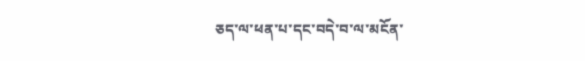ཅད་ལ་ཕན་པ་དང་བདེ་བ་ལ་མངོན་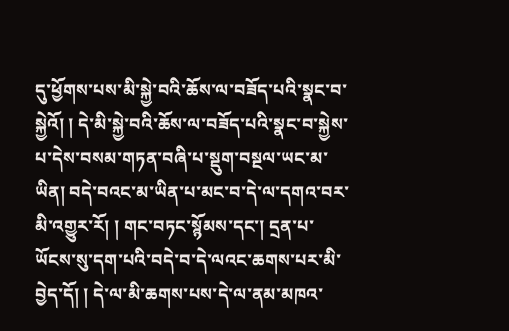དུ་ཕྱོགས་པས་མི་སྐྱེ་བའི་ཆོས་ལ་བཟོད་པའི་སྣང་བ་སྐྱེའོ། ། དེ་མི་སྐྱེ་བའི་ཆོས་ལ་བཟོད་པའི་སྣང་བ་སྐྱེས་པ་དེས་བསམ་གཏན་བཞི་པ་སྡུག་བསྔལ་ཡང་མ་ཡིན། བདེ་བའང་མ་ཡིན་པ་མང་བ་དེ་ལ་དགའ་བར་མི་འགྱུར་རོ། ། གང་བཏང་སྙོམས་དང་། དྲན་པ་ཡོངས་སུ་དག་པའི་བདེ་བ་དེ་ལའང་ཆགས་པར་མི་བྱེད་དོ། ། དེ་ལ་མི་ཆགས་པས་དེ་ལ་ནམ་མཁའ་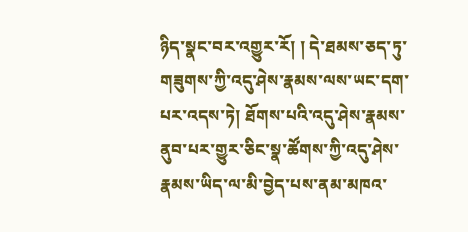ཉིད་སྣང་བར་འགྱུར་རོ། ། དེ་ཐམས་ཅད་ཏུ་གཟུགས་ཀྱི་འདུ་ཤེས་རྣམས་ལས་ཡང་དག་པར་འདས་ཏེ། ཐོགས་པའི་འདུ་ཤེས་རྣམས་ནུབ་པར་གྱུར་ཅིང་སྣ་ཚོགས་ཀྱི་འདུ་ཤེས་རྣམས་ཡིད་ལ་མི་བྱེད་པས་ནམ་མཁའ་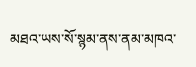མཐའ་ཡས་སོ་སྙམ་ནས་ནམ་མཁའ་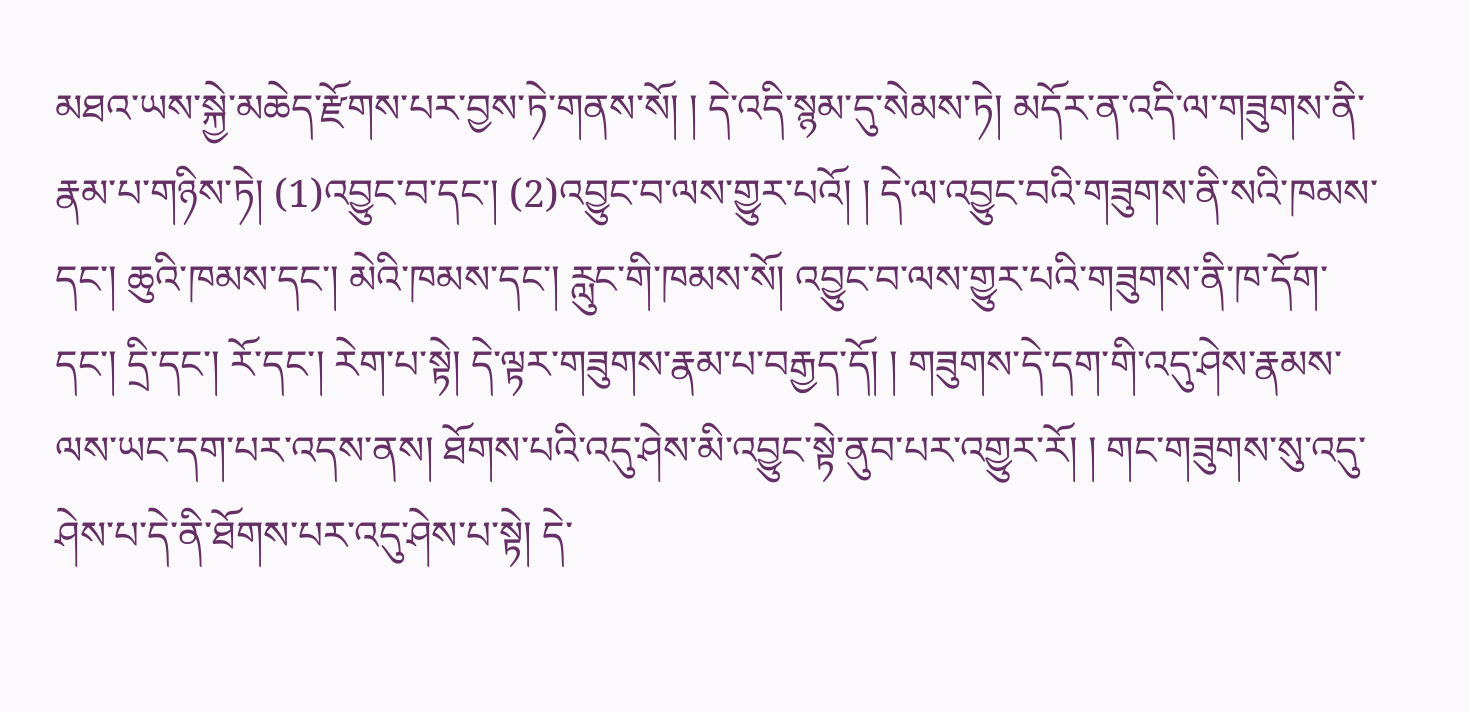མཐའ་ཡས་སྐྱེ་མཆེད་རྫོགས་པར་བྱས་ཏེ་གནས་སོ། ། དེ་འདི་སྙམ་དུ་སེམས་ཏེ། མདོར་ན་འདི་ལ་གཟུགས་ནི་རྣམ་པ་གཉིས་ཏེ། (1)འབྱུང་བ་དང་། (2)འབྱུང་བ་ལས་གྱུར་པའོ། ། དེ་ལ་འབྱུང་བའི་གཟུགས་ནི་སའི་ཁམས་དང་། ཆུའི་ཁམས་དང་། མེའི་ཁམས་དང་། རླུང་གི་ཁམས་སོ། འབྱུང་བ་ལས་གྱུར་པའི་གཟུགས་ནི་ཁ་དོག་དང་། དྲི་དང་། རོ་དང་། རེག་པ་སྟེ། དེ་ལྟར་གཟུགས་རྣམ་པ་བརྒྱད་དོ། ། གཟུགས་དེ་དག་གི་འདུ་ཤེས་རྣམས་ལས་ཡང་དག་པར་འདས་ནས། ཐོགས་པའི་འདུ་ཤེས་མི་འབྱུང་སྟེ་ནུབ་པར་འགྱུར་རོ། ། གང་གཟུགས་སུ་འདུ་ཤེས་པ་དེ་ནི་ཐོགས་པར་འདུ་ཤེས་པ་སྟེ། དེ་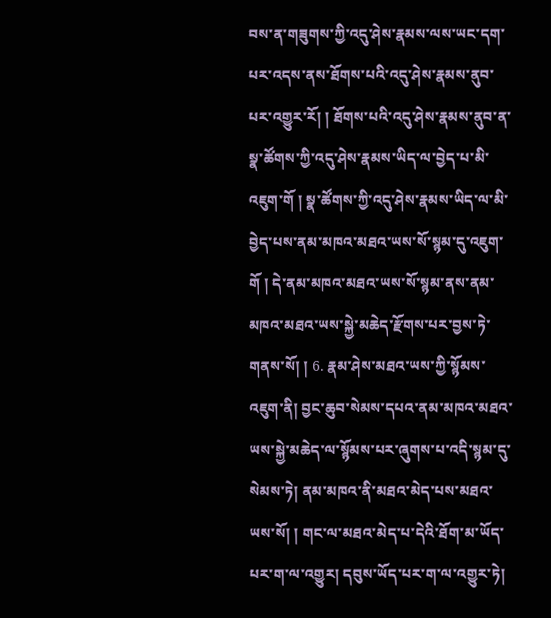བས་ན་གཟུགས་ཀྱི་འདུ་ཤེས་རྣམས་ལས་ཡང་དག་པར་འདས་ནས་ཐོགས་པའི་འདུ་ཤེས་རྣམས་ནུབ་པར་འགྱུར་རོ། ། ཐོགས་པའི་འདུ་ཤེས་རྣམས་ནུབ་ན་སྣ་ཚོགས་ཀྱི་འདུ་ཤེས་རྣམས་ཡིད་ལ་བྱེད་པ་མི་འཇུག་གོ ། སྣ་ཚོགས་ཀྱི་འདུ་ཤེས་རྣམས་ཡིད་ལ་མི་བྱེད་པས་ནམ་མཁའ་མཐའ་ཡས་སོ་སྙམ་དུ་འཇུག་གོ ། དེ་ནམ་མཁའ་མཐའ་ཡས་སོ་སྙམ་ནས་ནམ་མཁའ་མཐའ་ཡས་སྐྱེ་མཆེད་རྫོགས་པར་བྱས་ཏེ་གནས་སོ། ། 6. རྣམ་ཤེས་མཐའ་ཡས་ཀྱི་སྙོམས་འཇུག་ནི། བྱང་ཆུབ་སེམས་དཔའ་ནམ་མཁའ་མཐའ་ཡས་སྐྱེ་མཆེད་ལ་སྙོམས་པར་ཞུགས་པ་འདི་སྙམ་དུ་སེམས་ཏེ། ནམ་མཁའ་ནི་མཐའ་མེད་པས་མཐའ་ཡས་སོ། ། གང་ལ་མཐའ་མེད་པ་དེའི་ཐོག་མ་ཡོད་པར་ག་ལ་འགྱུར། དབུས་ཡོད་པར་ག་ལ་འགྱུར་ཏེ།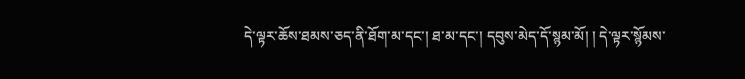དེ་ལྟར་ཆོས་ཐམས་ཅད་ནི་ཐོག་མ་དང་། ཐ་མ་དང་། དབུས་མེད་དོ་སྙམ་མོ། ། དེ་ལྟར་སྙོམས་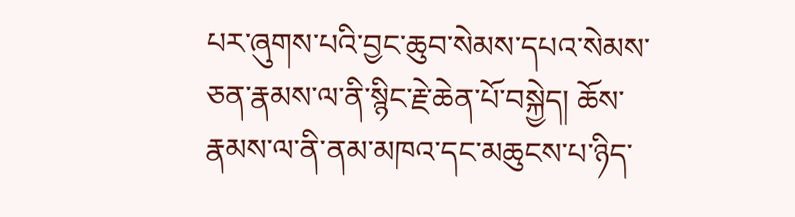པར་ཞུགས་པའི་བྱང་ཆུབ་སེམས་དཔའ་སེམས་ཅན་རྣམས་ལ་ནི་སྙིང་རྗེ་ཆེན་པོ་བསྐྱེད། ཆོས་རྣམས་ལ་ནི་ནམ་མཁའ་དང་མཆུངས་པ་ཉིད་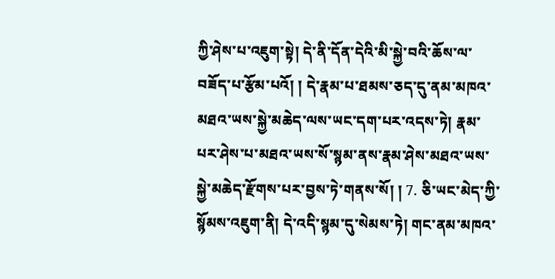ཀྱི་ཤེས་པ་འཇུག་སྟེ། དེ་ནི་དོན་དེའི་མི་སྐྱེ་བའི་ཆོས་ལ་བཟོད་པ་རྩོམ་པའོ། ། དེ་རྣམ་པ་ཐམས་ཅད་དུ་ནམ་མཁའ་མཐའ་ཡས་སྐྱེ་མཆེད་ལས་ཡང་དག་པར་འདས་ཏེ། རྣམ་པར་ཤེས་པ་མཐའ་ཡས་སོ་སྙམ་ནས་རྣམ་ཤེས་མཐའ་ཡས་སྐྱེ་མཆེད་རྫོགས་པར་བྱས་ཏེ་གནས་སོ། ། 7. ཅི་ཡང་མེད་ཀྱི་སྙོམས་འཇུག་ནི། དེ་འདི་སྙམ་དུ་སེམས་ཏེ། གང་ནམ་མཁའ་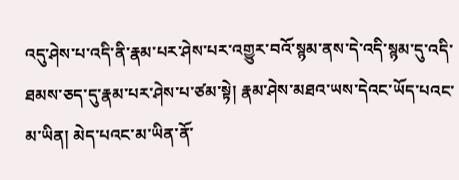འདུ་ཤེས་པ་འདི་ནི་རྣམ་པར་ཤེས་པར་འགྱུར་བའོ་སྙམ་ནས་དེ་འདི་སྙམ་དུ་འདི་ཐམས་ཅད་དུ་རྣམ་པར་ཤེས་པ་ཙམ་སྟེ། རྣམ་ཤེས་མཐའ་ཡས་དེའང་ཡོད་པའང་མ་ཡིན། མེད་པའང་མ་ཡིན་ནོ་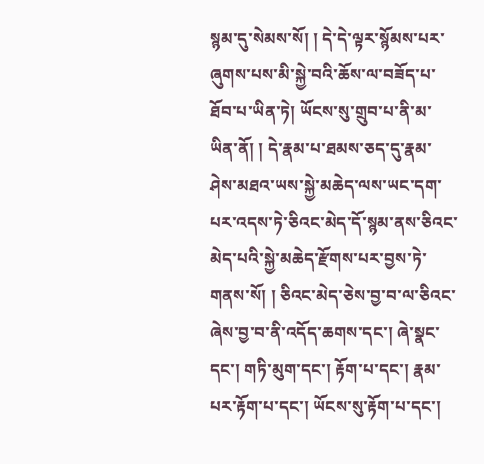སྙམ་དུ་སེམས་སོ། ། དེ་དེ་ལྟར་སྙོམས་པར་ཞུགས་པས་མི་སྐྱེ་བའི་ཆོས་ལ་བཟོད་པ་ཐོབ་པ་ཡིན་ཏེ། ཡོངས་སུ་གྲུབ་པ་ནི་མ་ཡིན་ནོ། ། དེ་རྣམ་པ་ཐམས་ཅད་དུ་རྣམ་ཤེས་མཐའ་ཡས་སྐྱེ་མཆེད་ལས་ཡང་དག་པར་འདས་ཏེ་ཅིའང་མེད་དོ་སྙམ་ནས་ཅིའང་མེད་པའི་སྐྱེ་མཆེད་རྫོགས་པར་བྱས་ཏེ་གནས་སོ། ། ཅིའང་མེད་ཅེས་བྱ་བ་ལ་ཅིའང་ཞེས་བྱ་བ་ནི་འདོད་ཆགས་དང་། ཞེ་སྣང་དང་། གཏི་མུག་དང་། རྟོག་པ་དང་། རྣམ་པར་རྟོག་པ་དང་། ཡོངས་སུ་རྟོག་པ་དང་།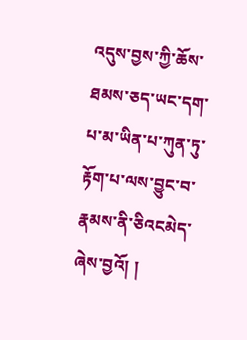འདུས་བྱས་ཀྱི་ཆོས་ཐམས་ཅད་ཡང་དག་པ་མ་ཡིན་པ་ཀུན་ཏུ་རྟོག་པ་ལས་བྱུང་བ་རྣམས་ནི་ཅིའངམེད་ཞེས་བྱའོ། །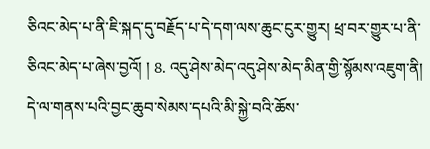ཅིའང་མེད་པ་ནི་ཇི་སྐད་དུ་བརྗོད་པ་དེ་དག་ལས་ཆུང་ངུར་གྱུར། ཕྲ་བར་གྱུར་པ་ནི་ཅིའང་མེད་པ་ཞེས་བྱའོ། ། 8. འདུ་ཤེས་མེད་འདུ་ཤེས་མེད་མིན་གྱི་སྙོམས་འཇུག་ནི། དེ་ལ་གནས་པའི་བྱང་ཆུབ་སེམས་དཔའི་མི་སྐྱེ་བའི་ཆོས་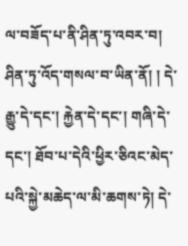ལ་བཟོད་པ་ནི་ཤིན་ཏུ་འབར་བ། ཤིན་ཏུ་འོད་གསལ་བ་ཡིན་ནོ། ། དེ་རྒྱུ་དེ་དང་། རྐྱེན་དེ་དང་། གཞི་དེ་དང་། ཐོབ་པ་དེའི་ཕྱིར་ཅིའང་མེད་པའི་སྐྱེ་མཆེད་ལ་མི་ཆགས་ཏེ། དེ་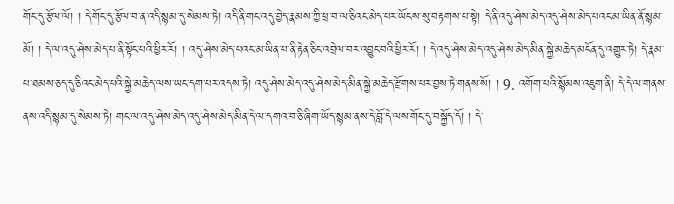གོང་དུ་རྩོལ་ལོ། ། དེ་གོང་དུ་རྩོལ་བ་ན་འདི་སྙམ་དུ་སེམས་ཏེ། འདི་ནི་གང་འདུ་བྱེད་རྣམས་ཀྱི་ཕྲ་བ་ལ་ཅིའང་མེད་པར་ཡོངས་སུ་བརྟགས་པ་སྟེ། དེ་ནི་འདུ་ཤེས་མེད་འདུ་ཤེས་མེད་པའང་མ་ཡིན་ནོ་སྙམ་མོ། ། དེ་ལ་འདུ་ཤེས་མེད་པ་ནི་སྟོང་པའི་ཕྱིར་རོ། ། འདུ་ཤེས་མེད་པའང་མ་ཡིན་པ་ནི་རྟེན་ཅིང་འབྲེལ་བར་འབྱུང་བའི་ཕྱིར་རོ། ། དེ་འདུ་ཤེས་མེད་འདུ་ཤེས་མེད་མིན་སྐྱེ་མཆེད་མངོན་དུ་འགྱུར་ཏེ། དེ་རྣམ་པ་ཐམས་ཅད་དུ་ཅིའང་མེད་པའི་སྐྱེ་མཆེད་ལས་ཡང་དག་པར་འདས་ཏེ། འདུ་ཤེས་མེད་འདུ་ཤེས་མེད་མིན་སྐྱེ་མཆེད་རྫོགས་པར་བྱས་ཏེ་གནས་སོ། ། 9. འགོག་པའི་སྙོམས་འཇུག་ནི། དེ་དེ་ལ་གནས་ནས་འདི་སྙམ་དུ་སེམས་ཏེ། གང་ལ་འདུ་ཤེས་མེད་འདུ་ཤེས་མེད་མིན་དེ་ལ་དགའ་བ་ཅི་ཞིག་ཡོད་སྙམ་ནས་དེ་བློ་དེ་ལས་གོང་དུ་བསྐྱོད་དོ། ། དེ་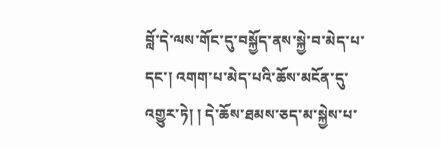བློ་དེ་ལས་གོང་དུ་བསྐྱོད་ནས་སྐྱེ་བ་མེད་པ་དང་། འགག་པ་མེད་པའི་ཆོས་མངོན་དུ་འགྱུར་ཏེ། ། དེ་ཆོས་ཐམས་ཅད་མ་སྐྱེས་པ་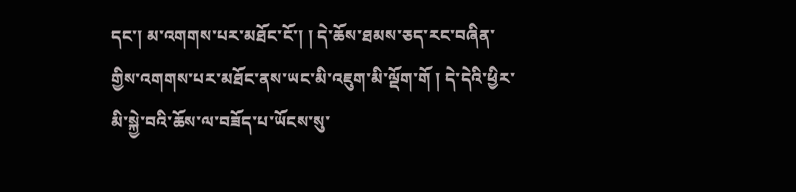དང་། མ་འགགས་པར་མཐོང་ངོ་། ། དེ་ཆོས་ཐམས་ཅད་རང་བཞིན་གྱིས་འགགས་པར་མཐོང་ནས་ཡང་མི་འཇུག་མི་ལྡོག་གོ ། དེ་དེའི་ཕྱིར་མི་སྐྱེ་བའི་ཆོས་ལ་བཟོད་པ་ཡོངས་སུ་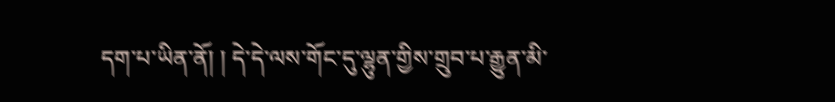དག་པ་ཡིན་ནོ། ། དེ་དེ་ལས་གོང་དུ་ལྷུན་གྱིས་གྲུབ་པ་རྒྱུན་མི་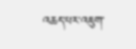འཆད་པར་འཇུག་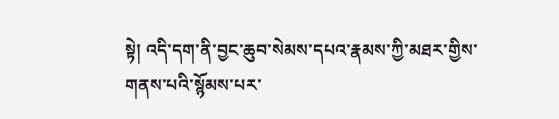སྟེ། འདི་དག་ནི་བྱང་ཆུབ་སེམས་དཔའ་རྣམས་ཀྱི་མཐར་གྱིས་གནས་པའི་སྙོམས་པར་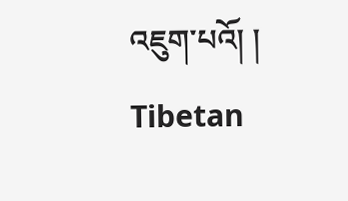འཇུག་པའོ། །
Tibetan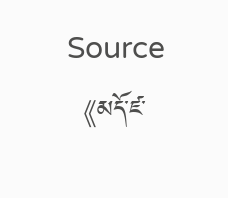Source 《མདོ་ཛ་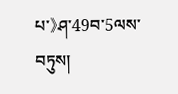པ་》ཤ་49བ་5ལས་བཏུས།